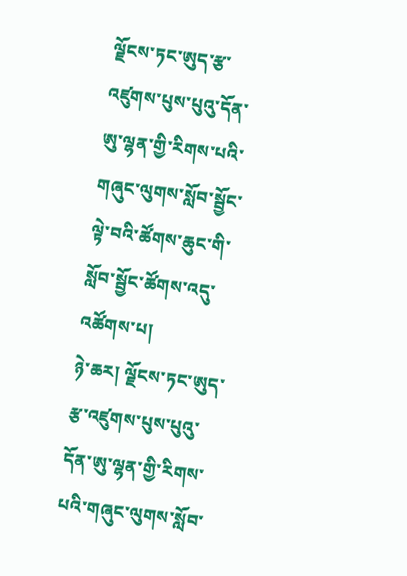ལྗོངས་ཏང་ཨུད་རྩ་འཛུགས་པུས་པུའུ་དོན་ཨུ་ལྷན་གྱི་རིགས་པའི་གཞུང་ལུགས་སློབ་སྦྱོང་ལྟེ་བའི་ཚོགས་ཆུང་གི་སློབ་སྦྱོང་ཚོགས་འདུ་འཚོགས་པ།
ཉེ་ཆར། ལྗོངས་ཏང་ཨུད་རྩ་འཛུགས་པུས་པུའུ་དོན་ཨུ་ལྷན་གྱི་རིགས་པའི་གཞུང་ལུགས་སློབ་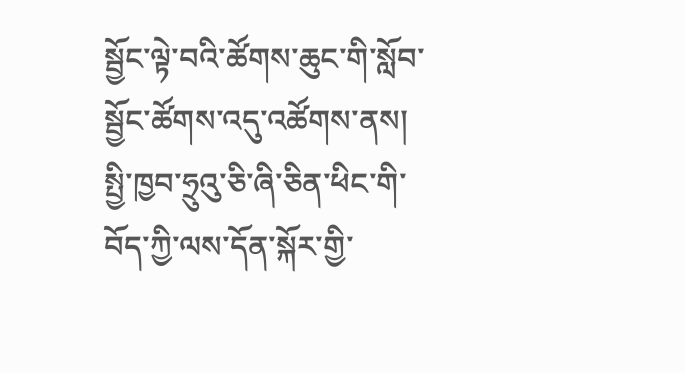སྦྱོང་ལྟེ་བའི་ཚོགས་ཆུང་གི་སློབ་སྦྱོང་ཚོགས་འདུ་འཚོགས་ནས། སྤྱི་ཁྱབ་ཧྲུའུ་ཅི་ཞི་ཅིན་ཕིང་གི་བོད་ཀྱི་ལས་དོན་སྐོར་གྱི་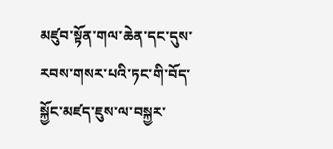མཛུབ་སྟོན་གལ་ཆེན་དང་དུས་རབས་གསར་པའི་ཏང་གི་བོད་སྐྱོང་མཛད་ཇུས་ལ་བསྐྱར་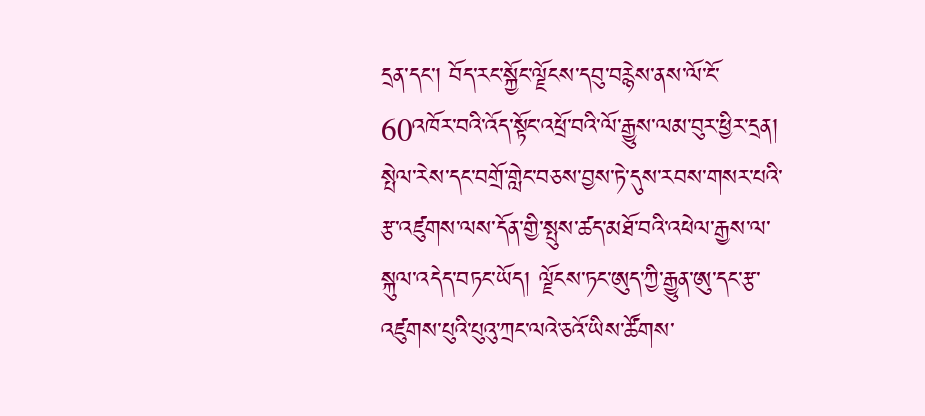དྲན་དང་། བོད་རང་སྐྱོང་ལྗོངས་དབུ་བརྙེས་ནས་ལོ་ངོ་60འཁོར་བའི་འོད་སྟོང་འཕྲོ་བའི་ལོ་རྒྱུས་ལམ་བུར་ཕྱིར་དྲན། སྤེལ་རེས་དང་བགྲོ་གླེང་བཅས་བྱས་ཏེ་དུས་རབས་གསར་པའི་རྩ་འཛུགས་ལས་དོན་གྱི་སྤུས་ཚད་མཐོ་བའི་འཕེལ་རྒྱས་ལ་སྐུལ་འདེད་བཏང་ཡོད། ལྗོངས་ཏང་ཨུད་ཀྱི་རྒྱུན་ཨུ་དང་རྩ་འཛུགས་པུའི་པུའུ་ཀྲང་ལའེ་ཅའོ་ཡིས་ཚོགས་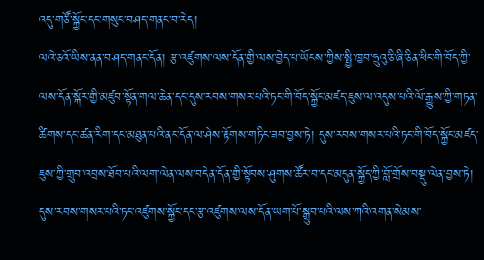འདུ་གཙོ་སྐྱོང་དང་གསུང་བཤད་གནང་བ་རེད།
ལའེ་ཅའོ་ཡིས་ནན་བཤད་གནང་དོན། རྩ་འཛུགས་ལས་དོན་གྱི་ལས་བྱེད་པ་ཡོངས་ཀྱིས་སྤྱི་ཁྱབ་ཧྲུའུ་ཅི་ཞི་ཅིན་ཕིང་གི་བོད་ཀྱི་ལས་དོན་སྐོར་གྱི་མཛུབ་སྟོན་གལ་ཆེན་དང་དུས་རབས་གསར་པའི་ཏང་གི་བོད་སྐྱོང་མཛད་ཇུས་ལ་འདུས་པའི་ལོ་རྒྱུས་ཀྱི་གཏན་ཚིགས་དང་ཚན་རིག་དང་མཐུན་པའི་ནང་དོན་ལ་ཤེས་རྟོགས་གཏིང་ཟབ་བྱས་ཏེ། དུས་རབས་གསར་པའི་ཏང་གི་བོད་སྐྱོང་མཛད་ཇུས་ཀྱི་གྲུབ་འབྲས་ཐོབ་པའི་ལག་ལེན་ལས་བདེན་དོན་གྱི་སྟོབས་ཤུགས་ཚོར་བ་དང་མདུན་སྐྱོད་ཀྱི་བློ་གྲོས་བསྡུ་ལེན་བྱས་ཏེ། དུས་རབས་གསར་པའི་ཏང་འཛུགས་སྐྱོང་དང་རྩ་འཛུགས་ལས་དོན་ཡག་པོ་སྒྲུབ་པའི་ལས་ཀའི་འགན་སེམས་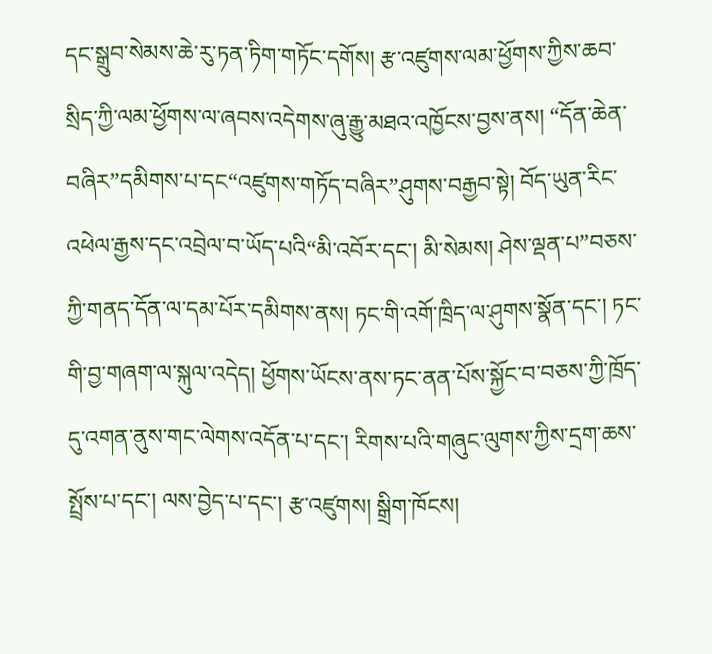དང་སྒྲུབ་སེམས་ཆེ་རུ་ཏན་ཏིག་གཏོང་དགོས། རྩ་འཛུགས་ལམ་ཕྱོགས་ཀྱིས་ཆབ་སྲིད་ཀྱི་ལམ་ཕྱོགས་ལ་ཞབས་འདེགས་ཞུ་རྒྱུ་མཐའ་འཁྱོངས་བྱས་ནས། “དོན་ཆེན་བཞིར”དམིགས་པ་དང“འཛུགས་གཏོད་བཞིར”ཤུགས་བརྒྱབ་སྟེ། བོད་ཡུན་རིང་འཕེལ་རྒྱས་དང་འབྲེལ་བ་ཡོད་པའི“མི་འབོར་དང་། མི་སེམས། ཤེས་ལྡན་པ”བཅས་ཀྱི་གནད་དོན་ལ་དམ་པོར་དམིགས་ནས། ཏང་གི་འགོ་ཁྲིད་ལ་ཤུགས་སྣོན་དང་། ཏང་གི་བྱ་གཞག་ལ་སྐུལ་འདེད། ཕྱོགས་ཡོངས་ནས་ཏང་ནན་པོས་སྐྱོང་བ་བཅས་ཀྱི་ཁྲོད་དུ་འགན་ནུས་གང་ལེགས་འདོན་པ་དང་། རིགས་པའི་གཞུང་ལུགས་ཀྱིས་དྲག་ཆས་སྤྲོས་པ་དང་། ལས་བྱེད་པ་དང་། རྩ་འཛུགས། སྒྲིག་ཁོངས།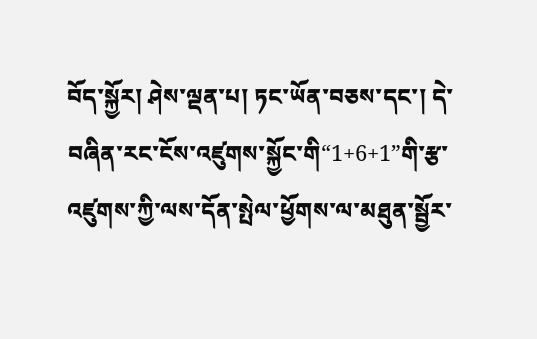བོད་སྐྱོར། ཤེས་ལྡན་པ། ཏང་ཡོན་བཅས་དང་། དེ་བཞིན་རང་ངོས་འཛུགས་སྐྱོང་གི“1+6+1”གི་རྩ་འཛུགས་ཀྱི་ལས་དོན་སྤེལ་ཕྱོགས་ལ་མཐུན་སྦྱོར་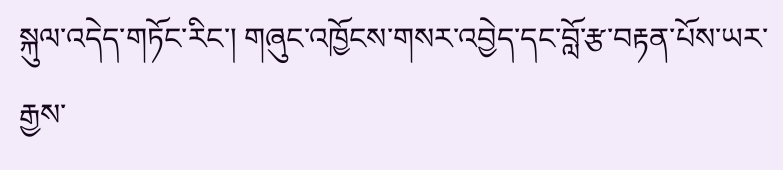སྐུལ་འདེད་གཏོང་རིང་། གཞུང་འཁྱོངས་གསར་འབྱེད་དང་བློ་རྩ་བརྟན་པོས་ཡར་རྒྱས་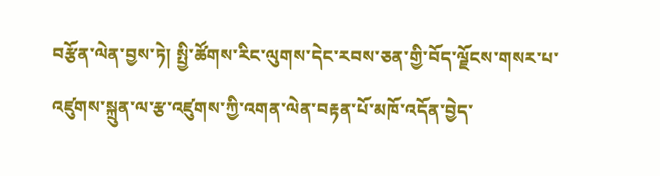བརྩོན་ལེན་བྱས་ཏེ། སྤྱི་ཚོགས་རིང་ལུགས་དེང་རབས་ཅན་གྱི་བོད་ལྗོངས་གསར་པ་འཛུགས་སྐྲུན་ལ་རྩ་འཛུགས་ཀྱི་འགན་ལེན་བརྟན་པོ་མཁོ་འདོན་བྱེད་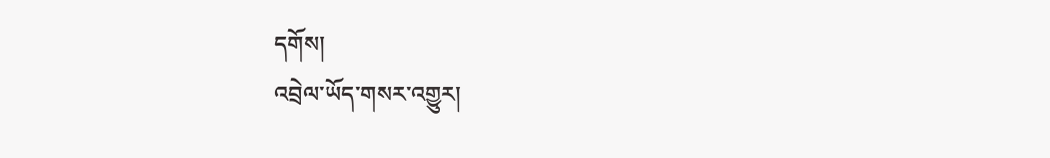དགོས།
འབྲེལ་ཡོད་གསར་འགྱུར།